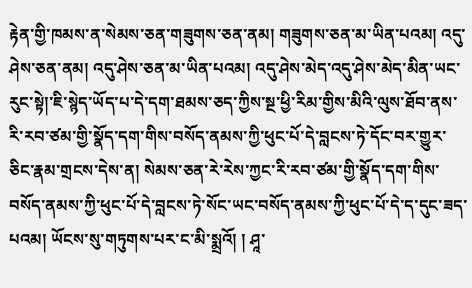རྟེན་གྱི་ཁམས་ན་སེམས་ཅན་གཟུགས་ཅན་ནམ། གཟུགས་ཅན་མ་ཡིན་པའམ། འདུ་ཤེས་ཅན་ནམ། འདུ་ཤེས་ཅན་མ་ཡིན་པའམ། འདུ་ཤེས་མེད་འདུ་ཤེས་མེད་མིན་ཡང་རུང་སྟེ།་ཇི་སྙེད་ཡོད་པ་དེ་དག་ཐམས་ཅད་ཀྱིས་སྔ་ཕྱི་རིམ་གྱིས་མིའི་ལུས་ཐོབ་ནས་རི་རབ་ཙམ་གྱི་སྣོད་དག་གིས་བསོད་ནམས་ཀྱི་ཕུང་པོ་དེ་བླངས་ཏེ་དོང་བར་གྱུར་ཅིང་རྣམ་གྲངས་དེས་ན། སེམས་ཅན་རེ་རེས་ཀྱང་རི་རབ་ཙམ་གྱི་སྣོད་དག་གིས་བསོད་ནམས་ཀྱི་ཕུང་པོ་དེ་བླངས་ཏེ་སོང་ཡང་བསོད་ནམས་ཀྱི་ཕུང་པོ་དེ་ད་དུང་ཟད་པའམ། ཡོངས་སུ་གཏུགས་པར་ང་མི་སྨྲའོ། ། ཤཱ་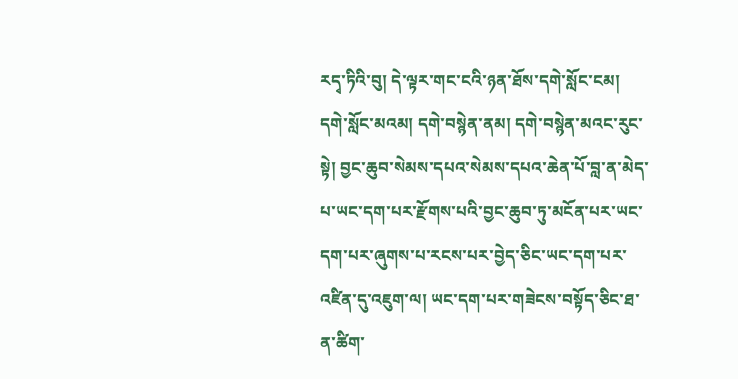རདྭ་ཏིའི་བུ། དེ་ལྟར་གང་ངའི་ཉན་ཐོས་དགེ་སློང་ངམ། དགེ་སློང་མའམ། དགེ་བསྙེན་ནམ། དགེ་བསྙེན་མའང་རུང་སྟེ། བྱང་ཆུབ་སེམས་དཔའ་སེམས་དཔའ་ཆེན་པོ་བླ་ན་མེད་པ་ཡང་དག་པར་རྫོགས་པའི་བྱང་ཆུབ་ཏུ་མངོན་པར་ཡང་དག་པར་ཞུགས་པ་རངས་པར་བྱེད་ཅིང་ཡང་དག་པར་འཛིན་དུ་འཇུག་ལ། ཡང་དག་པར་གཟེངས་བསྟོད་ཅིང་ཐ་ན་ཚིག་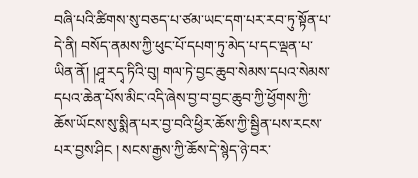བཞི་པའི་ཚིགས་སུ་བཅད་པ་ཙམ་ཡང་དག་པར་རབ་ཏུ་སྟོན་པ་དེ་ནི། བསོད་ནམས་ཀྱི་ཕུང་པོ་དཔག་ཏུ་མེད་པ་དང་ལྡན་པ་ཡིན་ནོ། །ཤཱ་རདྭ་ཏིའི་བུ། གལ་ཏེ་བྱང་ཆུབ་སེམས་དཔའ་སེམས་དཔའ་ཆེན་པོས་མིང་འདི་ཞེས་བྱ་བ་བྱང་ཆུབ་ཀྱི་ཕྱོགས་ཀྱི་ཆོས་ཡོངས་སུ་སྨིན་པར་བྱ་བའི་ཕྱིར་ཆོས་ཀྱི་སྦྱིན་པས་རངས་པར་བྱས་ཤིང ། སངས་རྒྱས་ཀྱི་ཆོས་དེ་སྙེད་ཉེ་བར་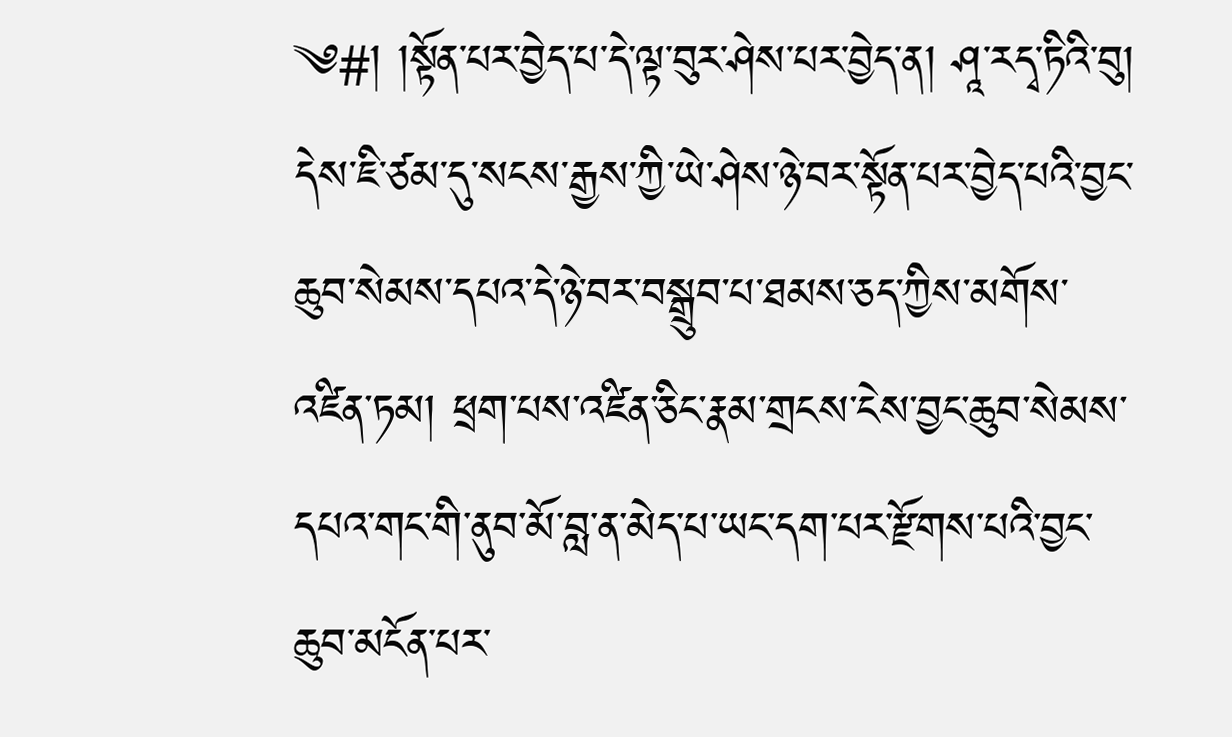༄#། །སྟོན་པར་བྱེད་པ་དེ་ལྟ་བུར་ཤེས་པར་བྱེད་ན། ཤཱ་རདྭ་ཏིའི་བུ། དེས་ཇི་ཙམ་དུ་སངས་རྒྱས་ཀྱི་ཡེ་ཤེས་ཉེ་བར་སྟོན་པར་བྱེད་པའི་བྱང་ཆུབ་སེམས་དཔའ་དེ་ཉེ་བར་བསྒྲུབ་པ་ཐམས་ཅད་ཀྱིས་མགོས་འཛིན་ཏམ། ཕྲག་པས་འཛིན་ཅིང་རྣམ་གྲངས་ངེས་བྱང་ཆུབ་སེམས་དཔའ་གང་གི་ནུབ་མོ་བླ་ན་མེད་པ་ཡང་དག་པར་རྫོགས་པའི་བྱང་ཆུབ་མངོན་པར་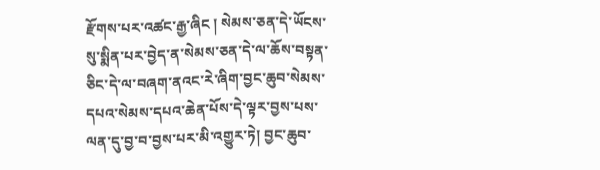རྫོགས་པར་འཚང་རྒྱ་ཞིང ། སེམས་ཅན་དེ་ཡོངས་སུ་སྨིན་པར་བྱེད་ན་སེམས་ཅན་དེ་ལ་ཆོས་བསྟན་ཅིང་དེ་ལ་བཞག་ནའང་རེ་ཞིག་བྱང་ཆུབ་སེམས་དཔའ་སེམས་དཔའ་ཆེན་པོས་དེ་ལྟར་བྱས་པས་ལན་དུ་བྱ་བ་བྱས་པར་མི་འགྱུར་ཏེ། བྱང་ཆུབ་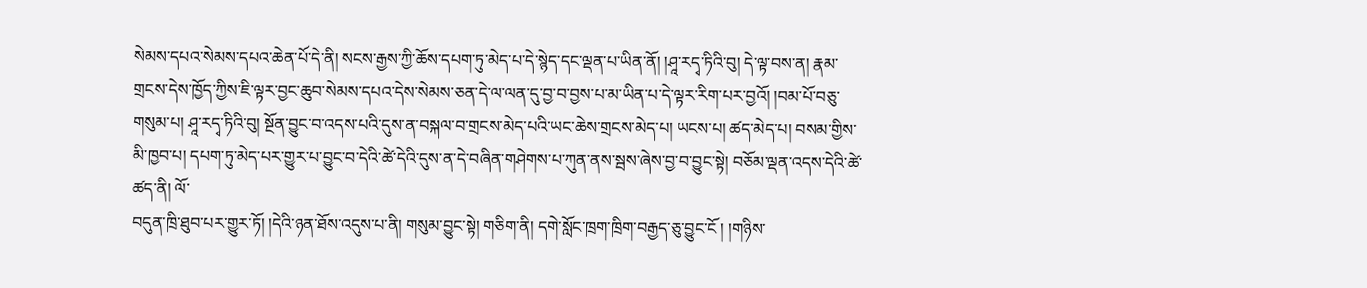སེམས་དཔའ་སེམས་དཔའ་ཆེན་པོ་དེ་ནི། སངས་རྒྱས་ཀྱི་ཆོས་དཔག་ཏུ་མེད་པ་དེ་སྙེད་དང་ལྡན་པ་ཡིན་ནོ། །ཤཱ་རདྭ་ཏིའི་བུ། དེ་ལྟ་བས་ན། རྣམ་གྲངས་དེས་ཁྱོད་ཀྱིས་ཇི་ལྟར་བྱང་ཆུབ་སེམས་དཔའ་དེས་སེམས་ཅན་དེ་ལ་ལན་དུ་བྱ་བ་བྱས་པ་མ་ཡིན་པ་དེ་ལྟར་རིག་པར་བྱའོ། །བམ་པོ་བཅུ་གསུམ་པ། ཤཱ་རདྭ་ཏིའི་བུ། སྔོན་བྱུང་བ་འདས་པའི་དུས་ན་བསྐལ་བ་གྲངས་མེད་པའི་ཡང་ཆེས་གྲངས་མེད་པ། ཡངས་པ། ཚད་མེད་པ། བསམ་གྱིས་མི་ཁྱབ་པ། དཔག་ཏུ་མེད་པར་གྱུར་པ་བྱུང་བ་དེའི་ཚེ་དེའི་དུས་ན་དེ་བཞིན་གཤེགས་པ་ཀུན་ནས་སྦས་ཞེས་བྱ་བ་བྱུང་སྟེ། བཅོམ་ལྡན་འདས་དེའི་ཚེ་ཚད་ནི། ལོ་
བདུན་ཁྲི་ཐུབ་པར་གྱུར་ཏོ། །དེའི་ཉན་ཐོས་འདུས་པ་ནི། གསུམ་བྱུང་སྟེ། གཅིག་ནི། དགེ་སློང་ཁྲག་ཁྲིག་བརྒྱད་ཅུ་བྱུང་ངོ ། །གཉིས་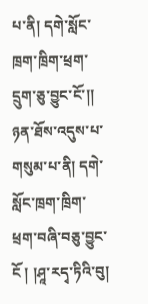པ་ནི། དགེ་སློང་ཁྲག་ཁྲིག་ཕྲག་དྲུག་ཅུ་བྱུང་ངོ་།། ཉན་ཐོས་འདུས་པ་གསུམ་པ་ནི། དགེ་སློང་ཁྲག་ཁྲིག་ཕྲག་བཞི་བཅུ་བྱུང་ངོ ། །ཤཱ་རདྭ་ཏིའི་བུ།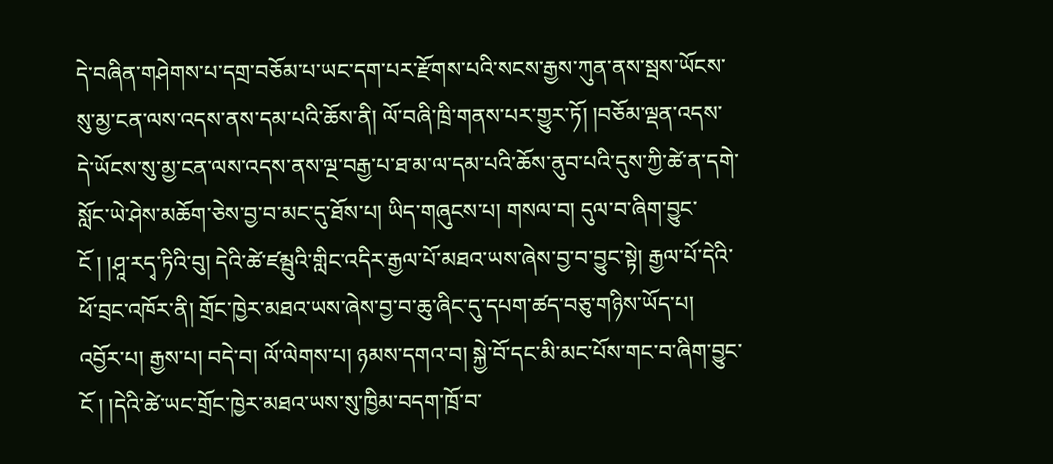དེ་བཞིན་གཤེགས་པ་དགྲ་བཅོམ་པ་ཡང་དག་པར་རྫོགས་པའི་སངས་རྒྱས་ཀུན་ནས་སྦས་ཡོངས་སུ་མྱ་ངན་ལས་འདས་ནས་དམ་པའི་ཆོས་ནི། ལོ་བཞི་ཁྲི་གནས་པར་གྱུར་ཏོ། །བཅོམ་ལྡན་འདས་དེ་ཡོངས་སུ་མྱ་ངན་ལས་འདས་ནས་ལྔ་བརྒྱ་པ་ཐ་མ་ལ་དམ་པའི་ཆོས་ནུབ་པའི་དུས་ཀྱི་ཚེ་ན་དགེ་སློང་ཡེ་ཤེས་མཆོག་ཅེས་བྱ་བ་མང་དུ་ཐོས་པ། ཡིད་གཞུངས་པ། གསལ་བ། དུལ་བ་ཞིག་བྱུང་ངོ ། །ཤཱ་རདྭ་ཏིའི་བུ། དེའི་ཚེ་ཛམྦུའི་གླིང་འདིར་རྒྱལ་པོ་མཐའ་ཡས་ཞེས་བྱ་བ་བྱུང་སྟེ། རྒྱལ་པོ་དེའི་ཕོ་བྲང་འཁོར་ནི། གྲོང་ཁྱེར་མཐའ་ཡས་ཞེས་བྱ་བ་ཆུ་ཞིང་དུ་དཔག་ཚད་བཅུ་གཉིས་ཡོད་པ། འབྱོར་པ། རྒྱས་པ། བདེ་བ། ལོ་ལེགས་པ། ཉམས་དགའ་བ། སྐྱེ་བོ་དང་མི་མང་པོས་གང་བ་ཞིག་བྱུང་ངོ ། །དེའི་ཚེ་ཡང་གྲོང་ཁྱེར་མཐའ་ཡས་སུ་ཁྱིམ་བདག་ཁྲོ་བ་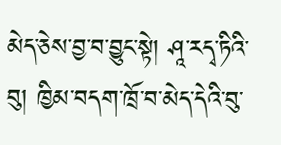མེད་ཅེས་བྱ་བ་བྱུང་སྟེ། ཤཱ་རདྭ་ཏིའི་བུ། ཁྱིམ་བདག་ཁྲོ་བ་མེད་དེའི་བུ་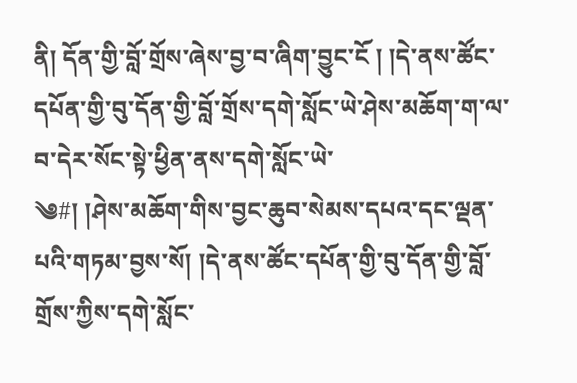ནི། དོན་གྱི་བློ་གྲོས་ཞེས་བྱ་བ་ཞིག་བྱུང་ངོ ། །དེ་ནས་ཚོང་དཔོན་གྱི་བུ་དོན་གྱི་བློ་གྲོས་དགེ་སློང་ཡེ་ཤེས་མཆོག་ག་ལ་བ་དེར་སོང་སྟེ་ཕྱིན་ནས་དགེ་སློང་ཡེ་
༄#། །ཤེས་མཆོག་གིས་བྱང་ཆུབ་སེམས་དཔའ་དང་ལྡན་པའི་གཏམ་བྱས་སོ། །དེ་ནས་ཚོང་དཔོན་གྱི་བུ་དོན་གྱི་བློ་གྲོས་ཀྱིས་དགེ་སློང་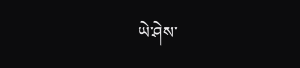ཡེ་ཤེས་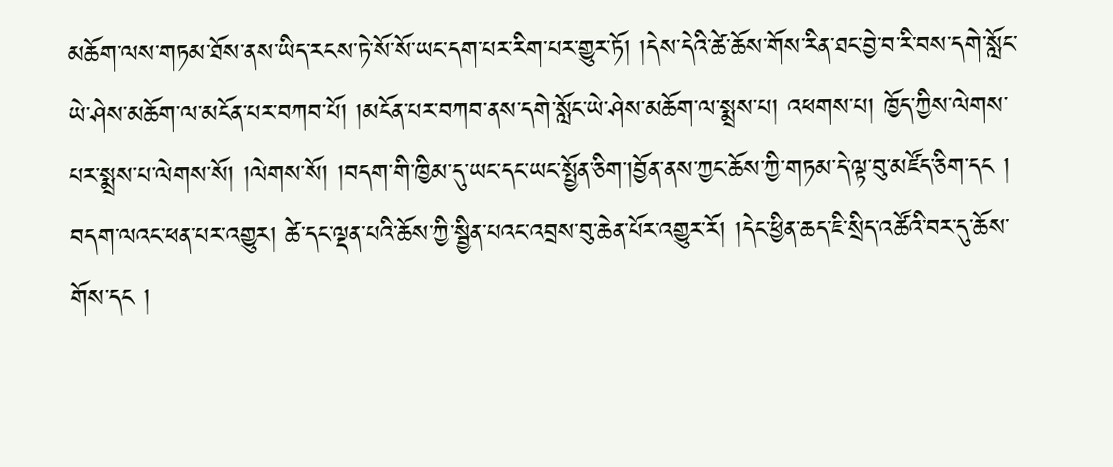མཆོག་ལས་གཏམ་ཐོས་ནས་ཡིད་རངས་ཏེ་སོ་སོ་ཡང་དག་པར་རིག་པར་གྱུར་ཏོ། །དེས་དེའི་ཚེ་ཆོས་གོས་རིན་ཐང་བྱེ་བ་རི་བས་དགེ་སློང་ཡེ་ཤེས་མཆོག་ལ་མངོན་པར་བཀབ་པོ། །མངོན་པར་བཀབ་ནས་དགེ་སློང་ཡེ་ཤེས་མཆོག་ལ་སྨྲས་པ། འཕགས་པ། ཁྱོད་ཀྱིས་ལེགས་པར་སྨྲས་པ་ལེགས་སོ། །ལེགས་སོ། །བདག་གི་ཁྱིམ་དུ་ཡང་དང་ཡང་སྤྱོན་ཅིག་།བྱོན་ནས་ཀྱང་ཆོས་ཀྱི་གཏམ་དེ་ལྟ་བུ་མཛོད་ཅིག་དང ། བདག་ལའང་ཕན་པར་འགྱུར། ཚེ་དང་ལྡན་པའི་ཆོས་ཀྱི་སྦྱིན་པའང་འབྲས་བུ་ཆེན་པོར་འགྱུར་རོ། །དེང་ཕྱིན་ཆད་ཇི་སྲིད་འཚོའི་བར་དུ་ཆོས་གོས་དང །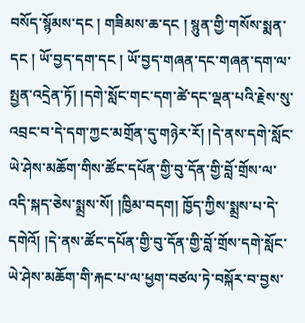བསོད་སྙོམས་དང ། གཟིམས་ཆ་དང ། སྙུན་གྱི་གསོས་སྨན་དང ། ཡོ་བྱད་དག་དང ། ཡོ་བྱད་གཞན་དང་གཞན་དག་ལ་སྤྱན་འདྲེན་ཏོ། །དགེ་སློང་གང་དག་ཚེ་དང་ལྡན་པའི་རྗེས་སུ་འབྲང་བ་དེ་དག་ཀྱང་མགྲོན་དུ་གཉེར་རོ། །དེ་ནས་དགེ་སློང་ཡེ་ཤེས་མཆོག་གིས་ཚོང་དཔོན་གྱི་བུ་དོན་གྱི་བློ་གྲོས་ལ་འདི་སྐད་ཅེས་སྨྲས་སོ། །ཁྱིམ་བདག། ཁྱོད་ཀྱིས་སྨྲས་པ་དེ་དགེའོ། །དེ་ནས་ཚོང་དཔོན་གྱི་བུ་དོན་གྱི་བློ་གྲོས་དགེ་སློང་ཡེ་ཤེས་མཆོག་གི་རྐང་པ་ལ་ཕྱག་བཙལ་ཏེ་བསྐོར་བ་བྱས་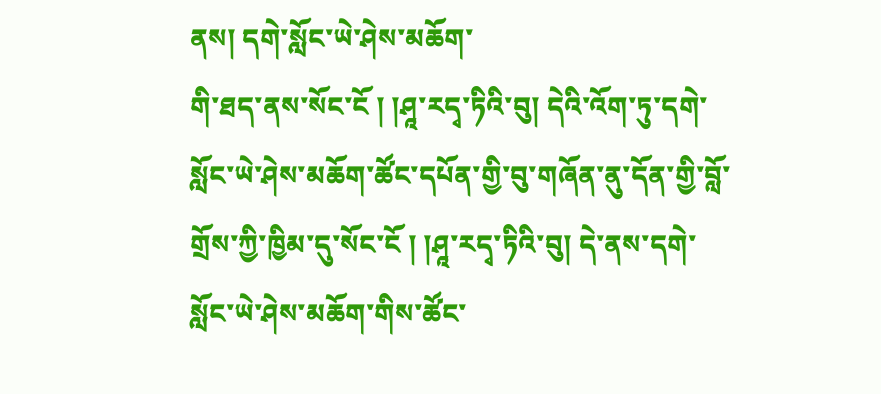ནས། དགེ་སློང་ཡེ་ཤེས་མཆོག་
གི་ཐད་ནས་སོང་ངོ ། །ཤཱ་རདྭ་ཏིའི་བུ། དེའི་འོག་ཏུ་དགེ་སློང་ཡེ་ཤེས་མཆོག་ཚོང་དཔོན་གྱི་བུ་གཞོན་ནུ་དོན་གྱི་བློ་གྲོས་ཀྱི་ཁྱིམ་དུ་སོང་ངོ ། །ཤཱ་རདྭ་ཏིའི་བུ། དེ་ནས་དགེ་སློང་ཡེ་ཤེས་མཆོག་གིས་ཚོང་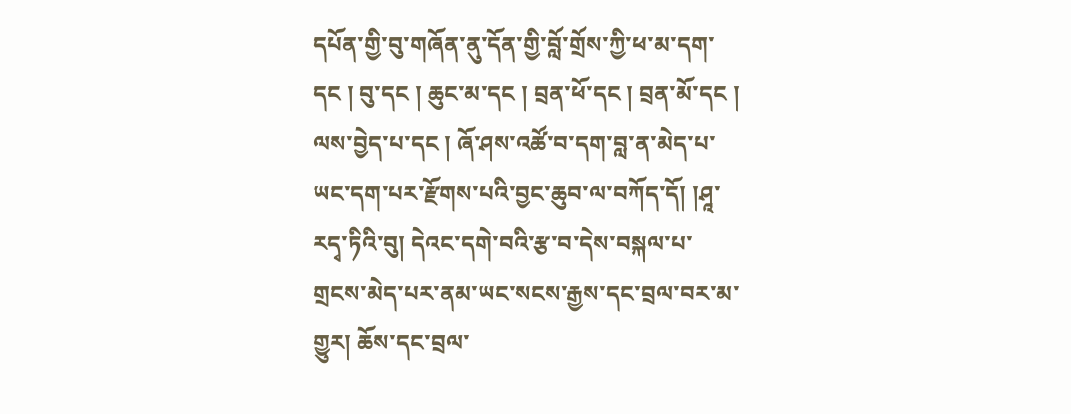དཔོན་གྱི་བུ་གཞོན་ནུ་དོན་གྱི་བློ་གྲོས་ཀྱི་ཕ་མ་དག་དང ། བུ་དང ། ཆུང་མ་དང ། བྲན་ཕོ་དང ། བྲན་མོ་དང ། ལས་བྱེད་པ་དང ། ཞོ་ཤས་འཚོ་བ་དག་བླ་ན་མེད་པ་ཡང་དག་པར་རྫོགས་པའི་བྱང་ཆུབ་ལ་བཀོད་དོ། །ཤཱ་རདྭ་ཏིའི་བུ། དེའང་དགེ་བའི་རྩ་བ་དེས་བསྐལ་པ་གྲངས་མེད་པར་ནམ་ཡང་སངས་རྒྱས་དང་བྲལ་བར་མ་གྱུར། ཆོས་དང་བྲལ་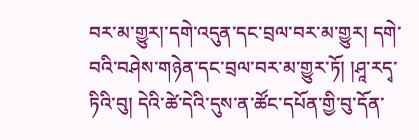བར་མ་གྱུར།་དགེ་འདུན་དང་བྲལ་བར་མ་གྱུར། དགེ་བའི་བཤེས་གཉེན་དང་བྲལ་བར་མ་གྱུར་ཏོ། །ཤཱ་རདྭ་ཏིའི་བུ། དེའི་ཚེ་དེའི་དུས་ན་ཚོང་དཔོན་གྱི་བུ་དོན་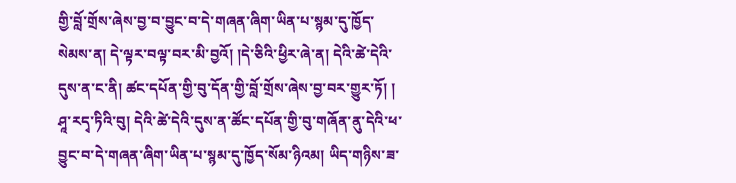གྱི་བློ་གྲོས་ཞེས་བྱ་བ་བྱུང་བ་དེ་གཞན་ཞིག་ཡིན་པ་སྙམ་དུ་ཁྱོད་སེམས་ན། དེ་ལྟར་བལྟ་བར་མི་བྱའོ། །དེ་ཅིའི་ཕྱིར་ཞེ་ན། དེའི་ཚེ་དེའི་དུས་ན་ང་ནི། ཚང་དཔོན་གྱི་བུ་དོན་གྱི་བློ་གྲོས་ཞེས་བྱ་བར་གྱུར་ཏོ། ། ཤཱ་རདྭ་ཏིའི་བུ། དེའི་ཚེ་དེའི་དུས་ན་ཚོང་དཔོན་གྱི་བུ་གཞོན་ནུ་དེའི་ཕ་བྱུང་བ་དེ་གཞན་ཞིག་ཡིན་པ་སྙམ་དུ་ཁྱོད་སོམ་ཉིའམ། ཡིད་གཉིས་ཟ་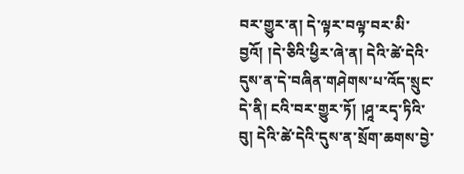བར་གྱུར་ན། དེ་ལྟར་བལྟ་བར་མི་བྱའོ། །དེ་ཅིའི་ཕྱིར་ཞེ་ན། དེའི་ཚེ་དེའི་དུས་ན་དེ་བཞིན་གཤེགས་པ་འོད་སྲུང་དེ་ནི། ངའི་བར་གྱུར་ཏོ། །ཤཱ་རདྭ་ཏིའི་བུ། དེའི་ཚེ་དེའི་དུས་ན་སྲོག་ཆགས་བྱེ་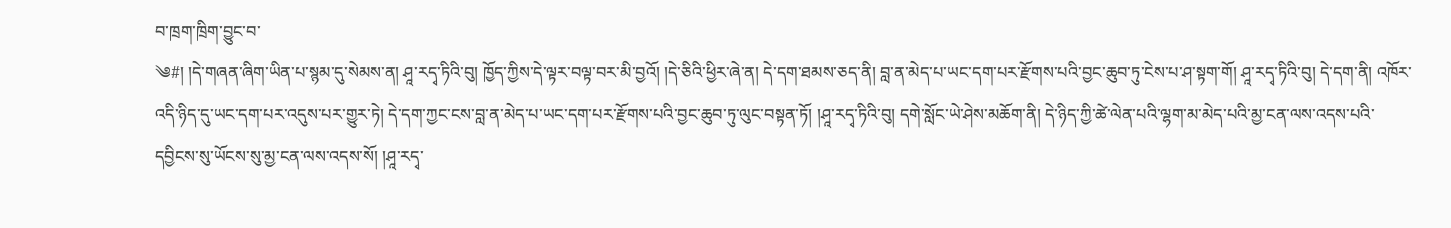བ་ཁྲག་ཁྲིག་བྱུང་བ་
༄#། །དེ་གཞན་ཞིག་ཡིན་པ་སྙམ་དུ་སེམས་ན། ཤཱ་རདྭ་ཏིའི་བུ། ཁྱོད་ཀྱིས་དེ་ལྟར་བལྟ་བར་མི་བྱའོ། །དེ་ཅིའི་ཕྱིར་ཞེ་ན། དེ་དག་ཐམས་ཅད་ནི། བླ་ན་མེད་པ་ཡང་དག་པར་རྫོགས་པའི་བྱང་ཆུབ་ཏུ་ངེས་པ་ཤ་སྟག་གོ། ཤཱ་རདྭ་ཏིའི་བུ། དེ་དག་ནི། འཁོར་འདི་ཉིད་དུ་ཡང་དག་པར་འདུས་པར་གྱུར་ཏེ། དེ་དག་ཀྱང་ངས་བླ་ན་མེད་པ་ཡང་དག་པར་རྫོགས་པའི་བྱང་ཆུབ་ཏུ་ལུང་བསྟན་ཏོ། །ཤཱ་རདྭ་ཏིའི་བུ། དགེ་སློང་ཡེ་ཤེས་མཆོག་ནི། དེ་ཉིད་ཀྱི་ཚེ་ལེན་པའི་ལྷག་མ་མེད་པའི་མྱ་ངན་ལས་འདས་པའི་དབྱིངས་སུ་ཡོངས་སུ་མྱ་ངན་ལས་འདས་སོ། །ཤཱ་རདྭ་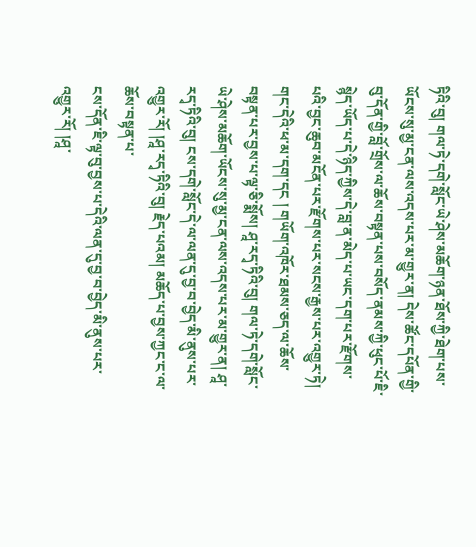ཏིའི་བུ། གལ་ཏེ་དགེ་སློང་ཡེ་ཤེས་མཆོག་ཉན་ཐོས་ཀྱི་ཐེག་པས་ཡོངས་སུ་མྱ་ངན་ལས་འདས་པར་མ་གྱུར་ན། དེས་ཚོང་དཔོན་གྱི་བུ་དོན་གྱི་བློ་གྲོས་ལ་ཆོས་བསྟན་པས་བསོད་ནམས་ཀྱི་ཕུང་པོ་ཇི་སྙེད་ཡོད་པ་དེ་ཉིད་ཀྱིས་དེ་བླ་ན་མེད་པ་ཡང་དག་པར་རྫོགས་པའི་བྱང་ཆུབ་མངོན་པར་རྫོགས་པར་སངས་རྒྱས་པར་འགྱུར་ཏེ། གང་དེའི་ཕ་མ་དག་དང ། གཡོག་འཁོར་ཐམས་ཅད་ལ་ཆོས་བསྟན་པར་བྱས་པ་ལྟ་ཅི་སྨོས། ཤཱ་རདྭ་ཏིའི་བུ། གལ་ཏེ་དགེ་སློང་ཡེ་ཤེས་མཆོག་ཡོངས་སུ་མྱ་ངན་ལས་འདས་པར་མ་གྱུར་ན། ཤཱ་རདྭ་ཏིའི་བུ། ངས་དགེ་སློང་དེ་ལ་ལན་དུ་བྱ་བ་བྱེད་མི་ནུས་པར་འགྱུར་རོ། །ཤཱ་རདྭ་ཏིའི་བུ། རྗེད་པའམ། མཆོད་པ་བྱས་ཀྱང་ང་ལ་ཆོས་བསྟན་པ་
ངས་དོན་ཇི་ལྟ་བུ་བྱས་པ་དེའི་ལན་དུ་བྱ་བ་བྱེད་མི་ནུས་པར་འགྱུར་རོ། །ཤཱ་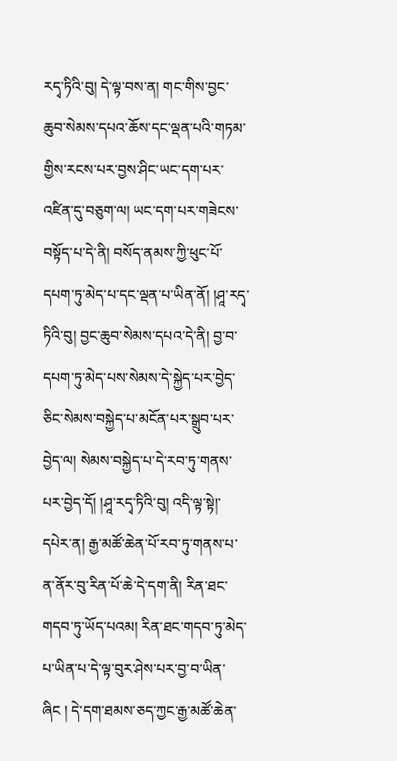རདྭ་ཏིའི་བུ། དེ་ལྟ་བས་ན། གང་གིས་བྱང་ཆུབ་སེམས་དཔའ་ཆོས་དང་ལྡན་པའི་གཏམ་གྱིས་རངས་པར་བྱས་ཤིང་ཡང་དག་པར་འཛིན་དུ་བཅུག་ལ། ཡང་དག་པར་གཟེངས་བསྟོད་པ་དེ་ནི། བསོད་ནམས་ཀྱི་ཕུང་པོ་དཔག་ཏུ་མེད་པ་དང་ལྡན་པ་ཡིན་ནོ། །ཤཱ་རདྭ་ཏིའི་བུ། བྱང་ཆུབ་སེམས་དཔའ་དེ་ནི། བྱ་བ་དཔག་ཏུ་མེད་པས་སེམས་དེ་སྐྱེད་པར་བྱེད་ཅིང་སེམས་བསྐྱེད་པ་མངོན་པར་སྒྲུབ་པར་བྱེད་ལ། སེམས་བསྐྱེད་པ་དེ་རབ་ཏུ་གནས་པར་བྱེད་དོ། །ཤཱ་རདྭ་ཏིའི་བུ། འདི་ལྟ་སྟེ།་དཔེར་ན། རྒྱ་མཚོ་ཆེན་པོ་རབ་ཏུ་གནས་པ་ན་ནོར་བུ་རིན་པོ་ཆེ་དེ་དག་ནི། རིན་ཐང་གདབ་ཏུ་ཡོད་པའམ། རིན་ཐང་གདབ་ཏུ་མེད་པ་ཡིན་པ་དེ་ལྟ་བུར་ཤེས་པར་བྱ་བ་ཡིན་ཞིང ། དེ་དག་ཐམས་ཅད་ཀྱང་རྒྱ་མཚོ་ཆེན་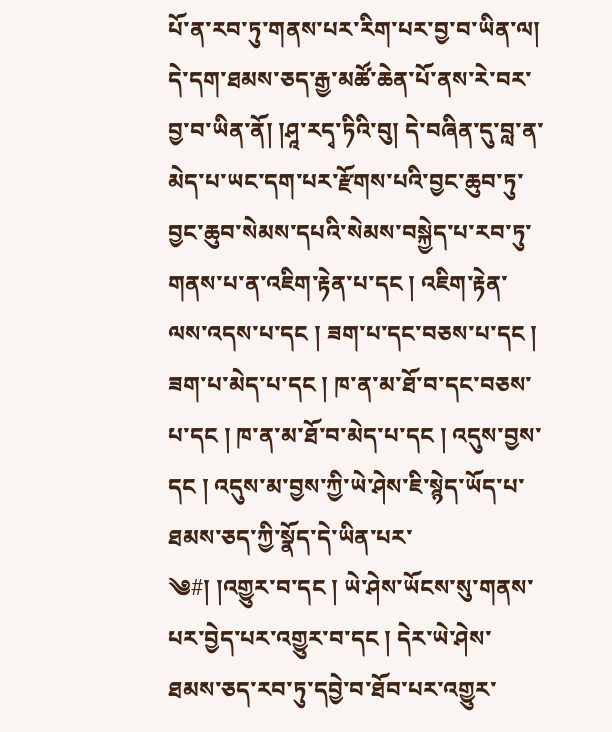པོ་ན་རབ་ཏུ་གནས་པར་རིག་པར་བྱ་བ་ཡིན་ལ། དེ་དག་ཐམས་ཅད་རྒྱ་མཚོ་ཆེན་པོ་ནས་རེ་བར་བྱ་བ་ཡིན་ནོ། །ཤཱ་རདྭ་ཏིའི་བུ། དེ་བཞིན་དུ་བླ་ན་མེད་པ་ཡང་དག་པར་རྫོགས་པའི་བྱང་ཆུབ་ཏུ་བྱང་ཆུབ་སེམས་དཔའི་སེམས་བསྐྱེད་པ་རབ་ཏུ་གནས་པ་ན་འཇིག་རྟེན་པ་དང ། འཇིག་རྟེན་ལས་འདས་པ་དང ། ཟག་པ་དང་བཅས་པ་དང ། ཟག་པ་མེད་པ་དང ། ཁ་ན་མ་ཐོ་བ་དང་བཅས་པ་དང ། ཁ་ན་མ་ཐོ་བ་མེད་པ་དང ། འདུས་བྱས་དང ། འདུས་མ་བྱས་ཀྱི་ཡེ་ཤེས་ཇི་སྙེད་ཡོད་པ་ཐམས་ཅད་ཀྱི་སྣོད་དེ་ཡིན་པར་
༄#། །འགྱུར་བ་དང ། ཡེ་ཤེས་ཡོངས་སུ་གནས་པར་བྱེད་པར་འགྱུར་བ་དང ། དེར་ཡེ་ཤེས་ཐམས་ཅད་རབ་ཏུ་དབྱེ་བ་ཐོབ་པར་འགྱུར་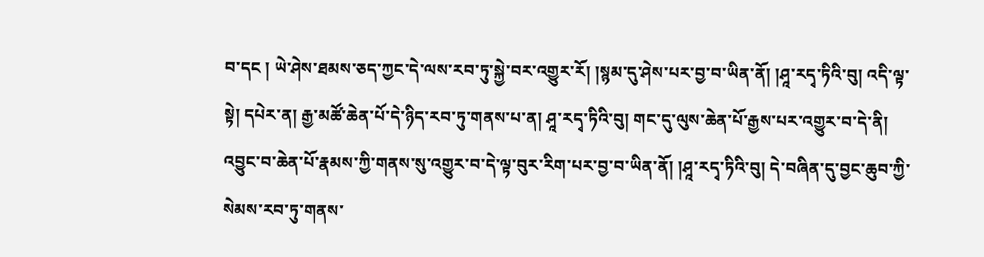བ་དང ། ཡེ་ཤེས་ཐམས་ཅད་ཀྱང་དེ་ལས་རབ་ཏུ་སྐྱེ་བར་འགྱུར་རོ། །སྙམ་དུ་ཤེས་པར་བྱ་བ་ཡིན་ནོ། །ཤཱ་རདྭ་ཏིའི་བུ། འདི་ལྟ་སྟེ། དཔེར་ན། རྒྱ་མཚོ་ཆེན་པོ་དེ་ཉིད་རབ་ཏུ་གནས་པ་ན། ཤཱ་རདྭ་ཏིའི་བུ། གང་དུ་ལུས་ཆེན་པོ་རྒྱས་པར་འགྱུར་བ་དེ་ནི། འབྱུང་བ་ཆེན་པོ་རྣམས་ཀྱི་གནས་སུ་འགྱུར་བ་དེ་ལྟ་བུར་རིག་པར་བྱ་བ་ཡིན་ནོ། །ཤཱ་རདྭ་ཏིའི་བུ། དེ་བཞིན་དུ་བྱང་ཆུབ་ཀྱི་སེམས་རབ་ཏུ་གནས་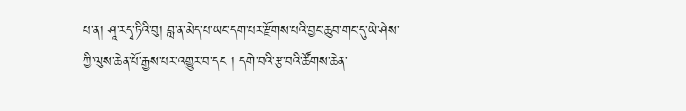པ་ན། ཤཱ་རདྭ་ཏིའི་བུ། བླ་ན་མེད་པ་ཡང་དག་པར་རྫོགས་པའི་བྱང་ཆུབ་གང་དུ་ཡེ་ཤེས་ཀྱི་ལུས་ཆེན་པོ་རྒྱས་པར་འགྱུར་བ་དང ། དགེ་བའི་རྩ་བའི་ཚོགས་ཆེན་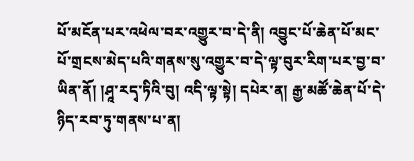པོ་མངོན་པར་འཕེལ་བར་འགྱུར་བ་དེ་ནི། འབྱུང་པོ་ཆེན་པོ་མང་པོ་གྲངས་མེད་པའི་གནས་སུ་འགྱུར་བ་དེ་ལྟ་བུར་རིག་པར་བྱ་བ་ཡིན་ནོ། །ཤཱ་རདྭ་ཏིའི་བུ། འདི་ལྟ་སྟེ། དཔེར་ན། རྒྱ་མཚོ་ཆེན་པོ་དེ་ཉིད་རབ་ཏུ་གནས་པ་ན།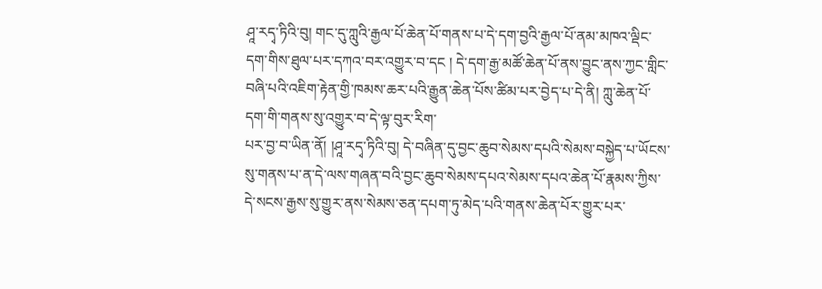ཤཱ་རདྭ་ཏིའི་བུ། གང་དུ་ཀླུའི་རྒྱལ་པོ་ཆེན་པོ་གནས་པ་དེ་དག་བྱའི་རྒྱལ་པོ་ནམ་མཁའ་ལྡིང་དག་གིས་ཐུལ་པར་དཀའ་བར་འགྱུར་བ་དང ། དེ་དག་རྒྱ་མཚོ་ཆེན་པོ་ནས་བྱུང་ནས་ཀྱང་གླིང་བཞི་པའི་འཇིག་རྟེན་གྱི་ཁམས་ཆར་པའི་རྒྱུན་ཆེན་པོས་ཚིམ་པར་བྱེད་པ་དེ་ནི། ཀླུ་ཆེན་པོ་དག་གི་གནས་སུ་འགྱུར་བ་དེ་ལྟ་བུར་རིག་
པར་བྱ་བ་ཡིན་ནོ། །ཤཱ་རདྭ་ཏིའི་བུ། དེ་བཞིན་དུ་བྱང་ཆུབ་སེམས་དཔའི་སེམས་བསྐྱེད་པ་ཡོངས་སུ་གནས་པ་ན་དེ་ལས་གཞན་བའི་བྱང་ཆུབ་སེམས་དཔའ་སེམས་དཔའ་ཆེན་པོ་རྣམས་ཀྱིས་དེ་སངས་རྒྱས་སུ་གྱུར་ནས་སེམས་ཅན་དཔག་ཏུ་མེད་པའི་གནས་ཆེན་པོར་གྱུར་པར་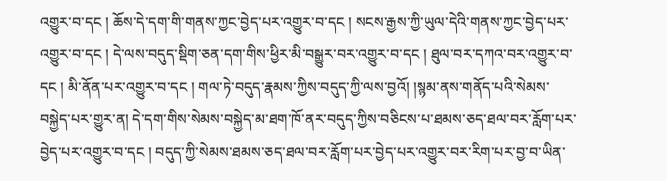འགྱུར་བ་དང ། ཆོས་དེ་དག་གི་གནས་ཀྱང་བྱེད་པར་འགྱུར་བ་དང ། སངས་རྒྱས་ཀྱི་ཡུལ་དེའི་གནས་ཀྱང་བྱེད་པར་འགྱུར་བ་དང ། དེ་ལས་བདུད་སྡིག་ཅན་དག་གིས་ཕྱིར་མི་བསྒྱུར་བར་འགྱུར་བ་དང ། ཐུལ་བར་དཀའ་བར་འགྱུར་བ་དང ། མི་ནོན་པར་འགྱུར་བ་དང ། གལ་ཏེ་བདུད་རྣམས་ཀྱིས་བདུད་ཀྱི་ལས་བྱའོ། །སྙམ་ནས་གནོད་པའི་སེམས་བསྐྱེད་པར་གྱུར་ན། དེ་དག་གིས་སེམས་བསྐྱེད་མ་ཐག་ཁོ་ནར་བདུད་ཀྱིས་བཅིངས་པ་ཐམས་ཅད་ཐལ་བར་རློག་པར་བྱེད་པར་འགྱུར་བ་དང ། བདུད་ཀྱི་སེམས་ཐམས་ཅད་ཐལ་བར་རློག་པར་བྱེད་པར་འགྱུར་བར་རིག་པར་བྱ་བ་ཡིན་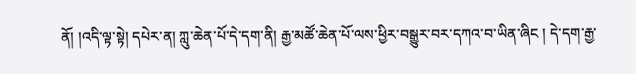ནོ། །འདི་ལྟ་སྟེ། དཔེར་ན། ཀླུ་ཆེན་པོ་དེ་དག་ནི། རྒྱ་མཚོ་ཆེན་པོ་ལས་ཕྱིར་བསྒྱུར་བར་དཀའ་བ་ཡིན་ཞིང ། དེ་དག་རྒྱ་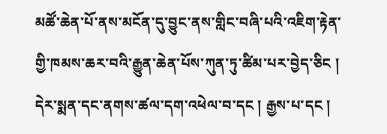མཚོ་ཆེན་པོ་ནས་མངོན་དུ་བྱུང་ནས་གླིང་བཞི་པའི་འཇིག་རྟེན་གྱི་ཁམས་ཆར་བའི་རྒྱུན་ཆེན་པོས་ཀུན་ཏུ་ཚིམ་པར་བྱེད་ཅིང ། དེར་སྨན་དང་ནགས་ཚལ་དག་འཕེལ་བ་དང ། རྒྱས་པ་དང །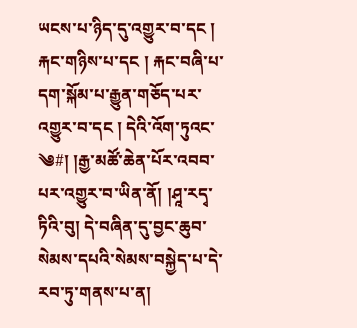ཡངས་པ་ཉིད་དུ་འགྱུར་བ་དང ། རྐང་གཉིས་པ་དང ། རྐང་བཞི་པ་དག་སྐོམ་པ་རྒྱུན་གཅོད་པར་འགྱུར་བ་དང ། དེའི་འོག་ཏུའང་
༄#། །རྒྱ་མཚོ་ཆེན་པོར་འབབ་པར་འགྱུར་བ་ཡིན་ནོ། །ཤཱ་རདྭ་ཏིའི་བུ། དེ་བཞིན་དུ་བྱང་ཆུབ་སེམས་དཔའི་སེམས་བསྐྱེད་པ་དེ་རབ་ཏུ་གནས་པ་ན།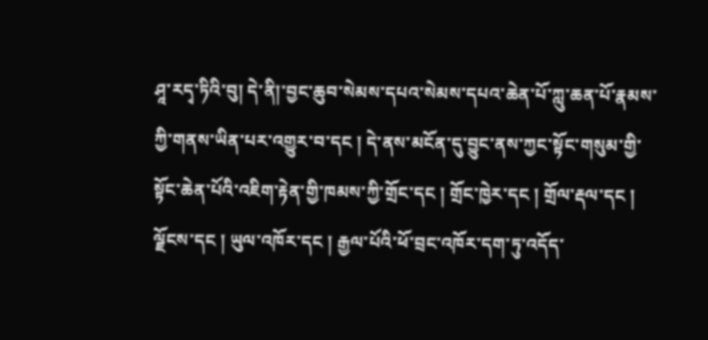ཤཱ་རདྭ་ཏིའི་བུ། དེ་ནི།་བྱང་ཆུབ་སེམས་དཔའ་སེམས་དཔའ་ཆེན་པོ་ཀླུ་ཆན་པོ་རྣམས་ཀྱི་གནས་ཡིན་པར་འགྱུར་བ་དང ། དེ་ནས་མངོན་དུ་བྱུང་ནས་ཀྱང་སྟོང་གསུམ་གྱི་སྟོང་ཆེན་པོའི་འཇིག་རྟེན་གྱི་ཁམས་ཀྱི་གྲོང་དང ། གྲོང་ཁྱེར་དང ། གྲོལ་རྡལ་དང ། ལྗོངས་དང ། ཡུལ་འཁོར་དང ། རྒྱལ་པོའི་ཕོ་བྲང་འཁོར་དག་ཏུ་འདོད་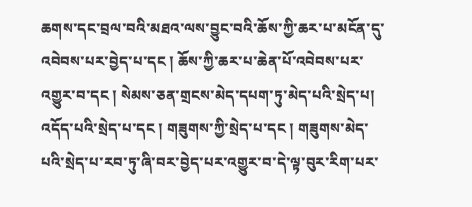ཆགས་དང་བྲལ་བའི་མཐའ་ལས་བྱུང་བའི་ཆོས་ཀྱི་ཆར་པ་མངོན་དུ་འབེབས་པར་བྱེད་པ་དང ། ཆོས་ཀྱི་ཆར་པ་ཆེན་པོ་འབེབས་པར་འགྱུར་བ་དང ། སེམས་ཅན་གྲངས་མེད་དཔག་ཏུ་མེད་པའི་སྲེད་པ། འདོད་པའི་སྲེད་པ་དང ། གཟུགས་ཀྱི་སྲེད་པ་དང ། གཟུགས་མེད་པའི་སྲེད་པ་རབ་ཏུ་ཞི་བར་བྱེད་པར་འགྱུར་བ་དེ་ལྟ་བུར་རིག་པར་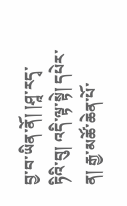བྱ་བ་ཡིན་ནོ། །ཤཱ་རདྭ་ཏིའི་བུ། འདི་ལྟ་སྟེ། དཔེར་ན། རྒྱ་མཚོ་ཆེན་པོ་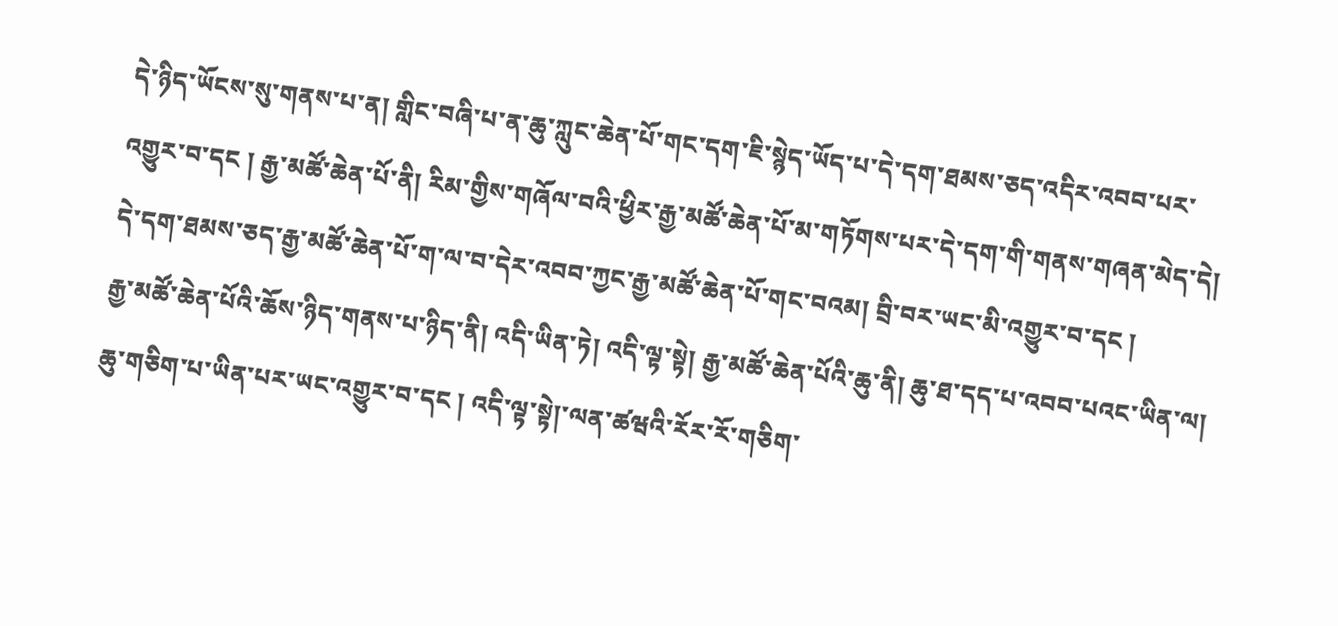དེ་ཉིད་ཡོངས་སུ་གནས་པ་ན། གླིང་བཞི་པ་ན་ཆུ་ཀླུང་ཆེན་པོ་གང་དག་ཇི་སྙེད་ཡོད་པ་དེ་དག་ཐམས་ཅད་འདིར་འབབ་པར་འགྱུར་བ་དང ། རྒྱ་མཚོ་ཆེན་པོ་ནི། རིམ་གྱིས་གཞོལ་བའི་ཕྱིར་རྒྱ་མཚོ་ཆེན་པོ་མ་གཏོགས་པར་དེ་དག་གི་གནས་གཞན་མེད་དེ། དེ་དག་ཐམས་ཅད་རྒྱ་མཚོ་ཆེན་པོ་ག་ལ་བ་དེར་འབབ་ཀྱང་རྒྱ་མཚོ་ཆེན་པོ་གང་བའམ། བྲི་བར་ཡང་མི་འགྱུར་བ་དང །
རྒྱ་མཚོ་ཆེན་པོའི་ཆོས་ཉིད་གནས་པ་ཉིད་ནི། འདི་ཡིན་ཏེ། འདི་ལྟ་སྟེ། རྒྱ་མཚོ་ཆེན་པོའི་ཆུ་ནི། ཆུ་ཐ་དད་པ་འབབ་པའང་ཡིན་ལ། ཆུ་གཅིག་པ་ཡིན་པར་ཡང་འགྱུར་བ་དང ། འདི་ལྟ་སྟེ།་ལན་ཚཝའི་རོར་རོ་གཅིག་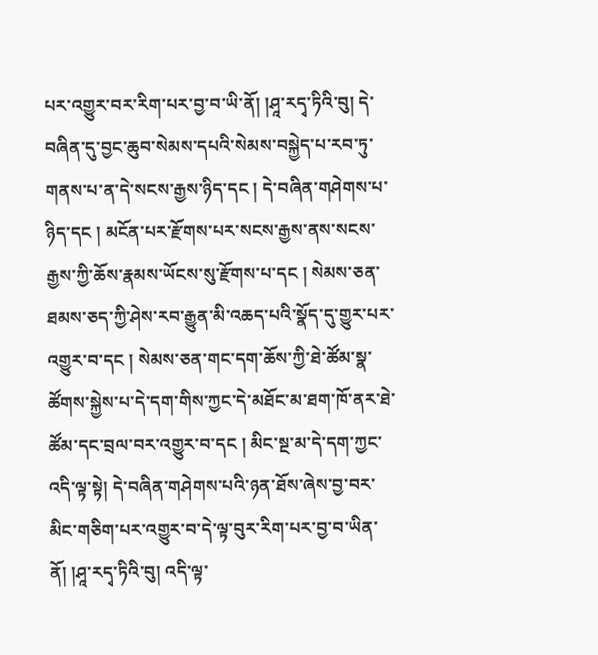པར་འགྱུར་བར་རིག་པར་བྱ་བ་ཡི་ནོ། །ཤཱ་རདྭ་ཏིའི་བུ། དེ་བཞིན་དུ་བྱང་ཆུབ་སེམས་དཔའི་སེམས་བསྐྱེད་པ་རབ་ཏུ་གནས་པ་ན་དེ་སངས་རྒྱས་ཉིད་དང ། དེ་བཞིན་གཤེགས་པ་ཉིད་དང ། མངོན་པར་རྫོགས་པར་སངས་རྒྱས་ནས་སངས་རྒྱས་ཀྱི་ཆོས་རྣམས་ཡོངས་སུ་རྫོགས་པ་དང ། སེམས་ཅན་ཐམས་ཅད་ཀྱི་ཤེས་རབ་རྒྱུན་མི་འཆད་པའི་སྣོད་དུ་གྱུར་པར་འགྱུར་བ་དང ། སེམས་ཅན་གང་དག་ཆོས་ཀྱི་ཐེ་ཚོམ་སྣ་ཚོགས་སྐྱེས་པ་དེ་དག་གིས་ཀྱང་དེ་མཐོང་མ་ཐག་ཁོ་ནར་ཐེ་ཚོམ་དང་བྲལ་བར་འགྱུར་བ་དང ། མིང་སྔ་མ་དེ་དག་ཀྱང་འདི་ལྟ་སྟེ། དེ་བཞིན་གཤེགས་པའི་ཉན་ཐོས་ཞེས་བྱ་བར་མིང་གཅིག་པར་འགྱུར་བ་དེ་ལྟ་བུར་རིག་པར་བྱ་བ་ཡིན་ནོ། །ཤཱ་རདྭ་ཏིའི་བུ། འདི་ལྟ་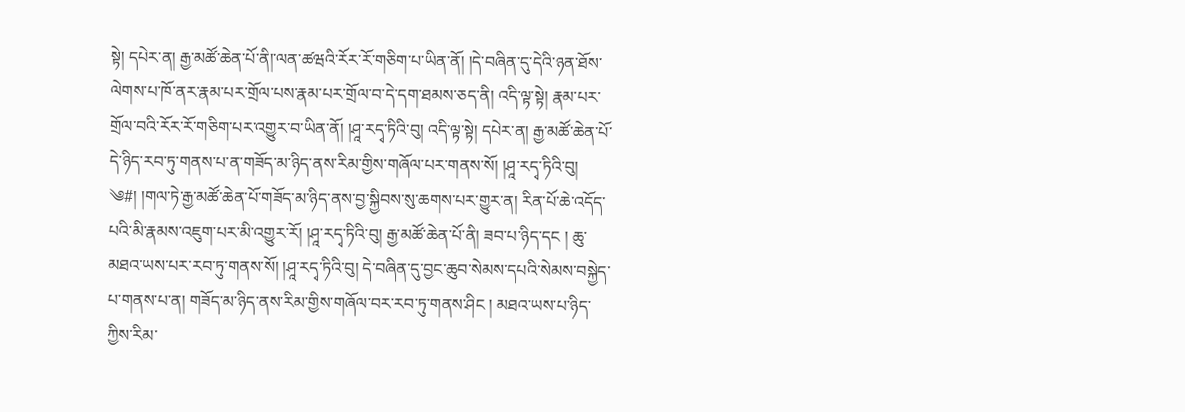སྟེ། དཔེར་ན། རྒྱ་མཚོ་ཆེན་པོ་ནི།་ལན་ཚཝའི་རོར་རོ་གཅིག་པ་ཡིན་ནོ། །དེ་བཞིན་དུ་དེའི་ཉན་ཐོས་ལེགས་པ་ཁོ་ནར་རྣམ་པར་གྲོལ་པས་རྣམ་པར་གྲོལ་བ་དེ་དག་ཐམས་ཅད་ནི། འདི་ལྟ་སྟེ། རྣམ་པར་གྲོལ་བའི་རོར་རོ་གཅིག་པར་འགྱུར་བ་ཡིན་ནོ། །ཤཱ་རདྭ་ཏིའི་བུ། འདི་ལྟ་སྟེ། དཔེར་ན། རྒྱ་མཚོ་ཆེན་པོ་དེ་ཉིད་རབ་ཏུ་གནས་པ་ན་གཟོད་མ་ཉིད་ནས་རིམ་གྱིས་གཞོལ་པར་གནས་སོ། །ཤཱ་རདྭ་ཏིའི་བུ།
༄#། །གལ་ཏེ་རྒྱ་མཚོ་ཆེན་པོ་གཟོད་མ་ཉིད་ནས་བྱ་སྐྱིབས་སུ་ཆགས་པར་གྱུར་ན། རིན་པོ་ཆེ་འདོད་པའི་མི་རྣམས་འཇུག་པར་མི་འགྱུར་རོ། །ཤཱ་རདྭ་ཏིའི་བུ། རྒྱ་མཚོ་ཆེན་པོ་ནི། ཟབ་པ་ཉིད་དང ། ཆུ་མཐའ་ཡས་པར་རབ་ཏུ་གནས་སོ། །ཤཱ་རདྭ་ཏིའི་བུ། དེ་བཞིན་དུ་བྱང་ཆུབ་སེམས་དཔའི་སེམས་བསྐྱེད་པ་གནས་པ་ན། གཟོད་མ་ཉིད་ནས་རིམ་གྱིས་གཞོལ་བར་རབ་ཏུ་གནས་ཤིང ། མཐའ་ཡས་པ་ཉིད་ཀྱིས་རིམ་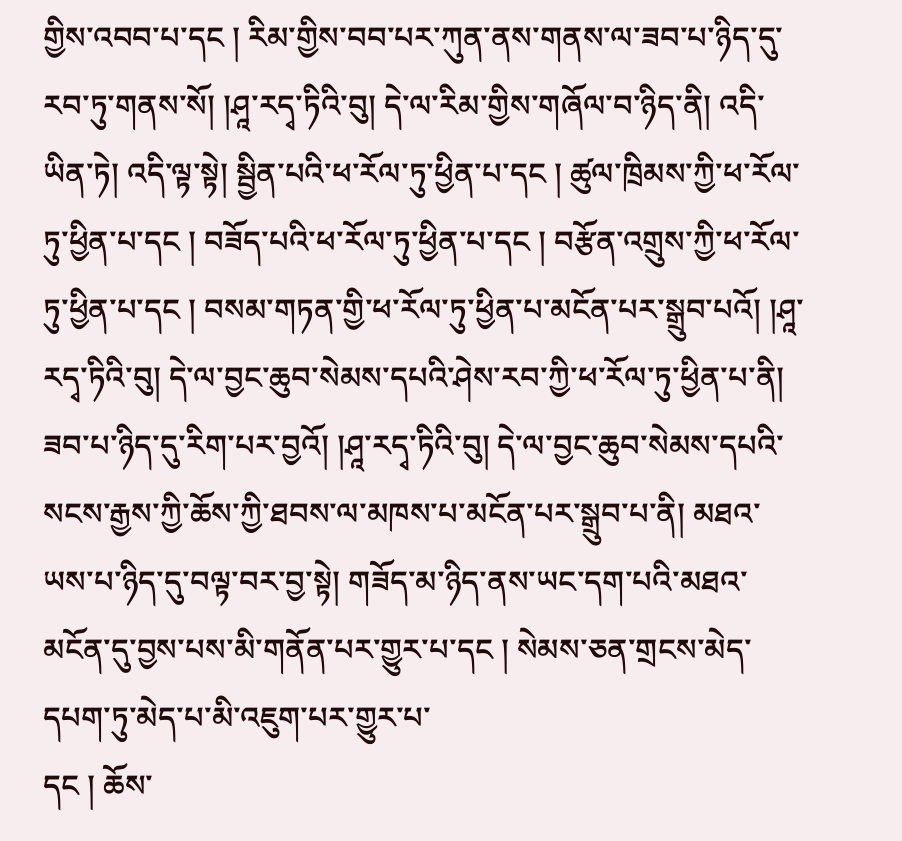གྱིས་འབབ་པ་དང ། རིམ་གྱིས་བབ་པར་ཀུན་ནས་གནས་ལ་ཟབ་པ་ཉིད་དུ་རབ་ཏུ་གནས་སོ། །ཤཱ་རདྭ་ཏིའི་བུ། དེ་ལ་རིམ་གྱིས་གཞོལ་བ་ཉིད་ནི། འདི་ཡིན་ཏེ། འདི་ལྟ་སྟེ། སྦྱིན་པའི་ཕ་རོལ་ཏུ་ཕྱིན་པ་དང ། ཚུལ་ཁྲིམས་ཀྱི་ཕ་རོལ་ཏུ་ཕྱིན་པ་དང ། བཟོད་པའི་ཕ་རོལ་ཏུ་ཕྱིན་པ་དང ། བརྩོན་འགྲུས་ཀྱི་ཕ་རོལ་ཏུ་ཕྱིན་པ་དང ། བསམ་གཏན་གྱི་ཕ་རོལ་ཏུ་ཕྱིན་པ་མངོན་པར་སྒྲུབ་པའོ། །ཤཱ་རདྭ་ཏིའི་བུ། དེ་ལ་བྱང་ཆུབ་སེམས་དཔའི་ཤེས་རབ་ཀྱི་ཕ་རོལ་ཏུ་ཕྱིན་པ་ནི། ཟབ་པ་ཉིད་དུ་རིག་པར་བྱའོ། །ཤཱ་རདྭ་ཏིའི་བུ། དེ་ལ་བྱང་ཆུབ་སེམས་དཔའི་སངས་རྒྱས་ཀྱི་ཆོས་ཀྱི་ཐབས་ལ་མཁས་པ་མངོན་པར་སྒྲུབ་པ་ནི། མཐའ་ཡས་པ་ཉིད་དུ་བལྟ་བར་བྱ་སྟེ། གཟོད་མ་ཉིད་ནས་ཡང་དག་པའི་མཐའ་མངོན་དུ་བྱས་པས་མི་གནོན་པར་གྱུར་པ་དང ། སེམས་ཅན་གྲངས་མེད་དཔག་ཏུ་མེད་པ་མི་འཇུག་པར་གྱུར་པ་
དང ། ཆོས་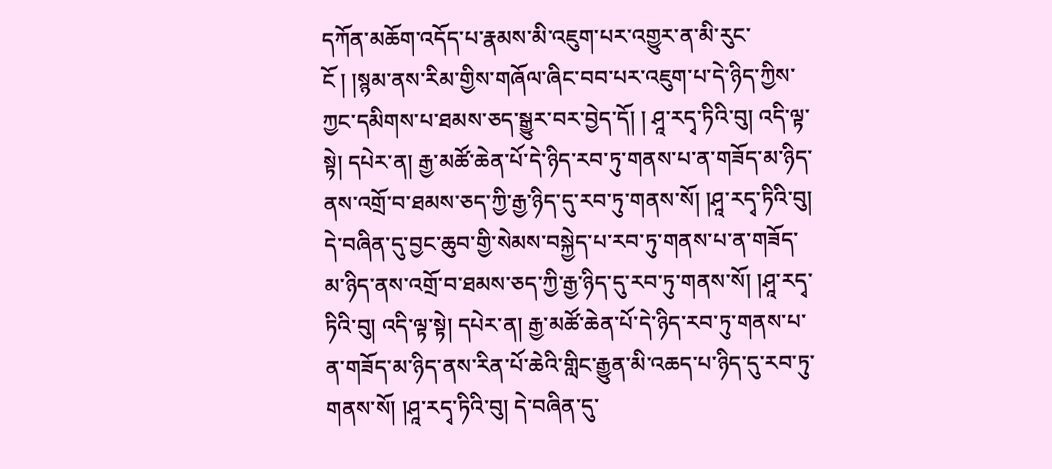དཀོན་མཆོག་འདོད་པ་རྣམས་མི་འཇུག་པར་འགྱུར་ན་མི་རུང་ངོ ། །སྙམ་ནས་རིམ་གྱིས་གཞོལ་ཞིང་བབ་པར་འཇུག་པ་དེ་ཉིད་ཀྱིས་ཀྱང་དམིགས་པ་ཐམས་ཅད་སྒྱུར་བར་བྱེད་དོ། ། ཤཱ་རདྭ་ཏིའི་བུ། འདི་ལྟ་སྟེ། དཔེར་ན། རྒྱ་མཚོ་ཆེན་པོ་དེ་ཉིད་རབ་ཏུ་གནས་པ་ན་གཟོད་མ་ཉིད་ནས་འགྲོ་བ་ཐམས་ཅད་ཀྱི་རྒྱ་ཉིད་དུ་རབ་ཏུ་གནས་སོ། །ཤཱ་རདྭ་ཏིའི་བུ། དེ་བཞིན་དུ་བྱང་ཆུབ་གྱི་སེམས་བསྐྱེད་པ་རབ་ཏུ་གནས་པ་ན་གཟོད་མ་ཉིད་ནས་འགྲོ་བ་ཐམས་ཅད་ཀྱི་རྒྱ་ཉིད་དུ་རབ་ཏུ་གནས་སོ། །ཤཱ་རདྭ་ཏིའི་བུ། འདི་ལྟ་སྟེ། དཔེར་ན། རྒྱ་མཚོ་ཆེན་པོ་དེ་ཉིད་རབ་ཏུ་གནས་པ་ན་གཟོད་མ་ཉིད་ནས་རིན་པོ་ཆེའི་གླིང་རྒྱུན་མི་འཆད་པ་ཉིད་དུ་རབ་ཏུ་གནས་སོ། །ཤཱ་རདྭ་ཏིའི་བུ། དེ་བཞིན་དུ་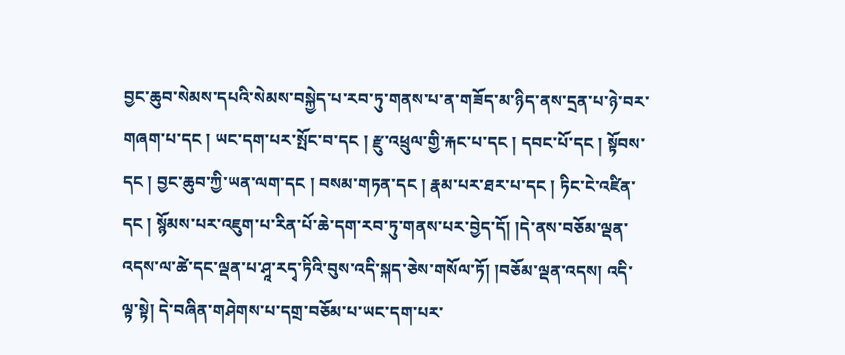བྱང་ཆུབ་སེམས་དཔའི་སེམས་བསྐྱེད་པ་རབ་ཏུ་གནས་པ་ན་གཟོད་མ་ཉིད་ནས་དྲན་པ་ཉེ་བར་གཞག་པ་དང ། ཡང་དག་པར་སྤོང་བ་དང ། རྫུ་འཕྲུལ་གྱི་རྐང་པ་དང ། དབང་པོ་དང ། སྟོབས་དང ། བྱང་ཆུབ་ཀྱི་ཡན་ལག་དང ། བསམ་གཏན་དང ། རྣམ་པར་ཐར་པ་དང ། ཏིང་ངེ་འཛིན་དང ། སྙོམས་པར་འཇུག་པ་རིན་པོ་ཆེ་དག་རབ་ཏུ་གནས་པར་བྱེད་དོ། །དེ་ནས་བཅོམ་ལྡན་འདས་ལ་ཚེ་དང་ལྡན་པ་ཤཱ་རདྭ་ཏིའི་བུས་འདི་སྐད་ཅེས་གསོལ་ཏོ། །བཅོམ་ལྡན་འདས། འདི་ལྟ་སྟེ། དེ་བཞིན་གཤེགས་པ་དགྲ་བཅོམ་པ་ཡང་དག་པར་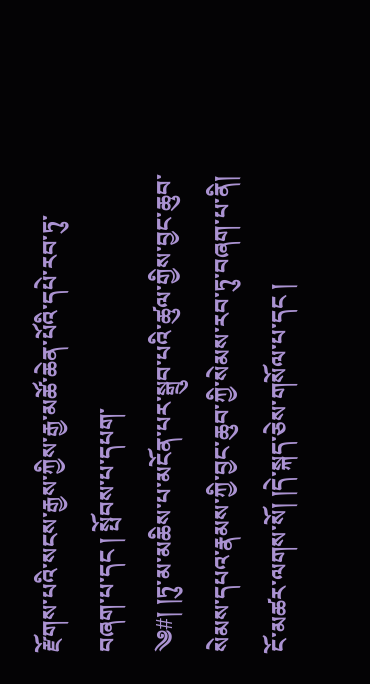རྫོགས་པའི་སངས་རྒྱས་ཀྱིས་རྒྱ་མཚོ་ཆེན་པོའི་དཔེ་རབ་ཏུ་བཞག་པ་དང ། སྤོབས་པ་དཔག་
༄#། །ཏུ་མ་མཆིས་པ་མངོན་པར་སྒྲུབ་པའི་ཚུལ་གྱིས་བྱང་ཆུབ་སེམས་དཔའ་རྣམས་ཀྱི་བྱང་ཆུབ་ཀྱི་སེམས་རབ་ཏུ་བཞག་པ་ནི། ངོ་མཚར་ལགས་སོ། །དེ་སྐད་ཅེས་གསོལ་པ་དང །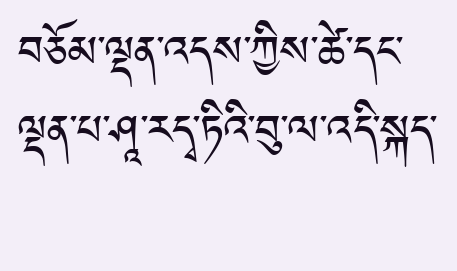བཅོམ་ལྡན་འདས་ཀྱིས་ཚེ་དང་ལྡན་པ་ཤཱ་རདྭ་ཏིའི་བུ་ལ་འདི་སྐད་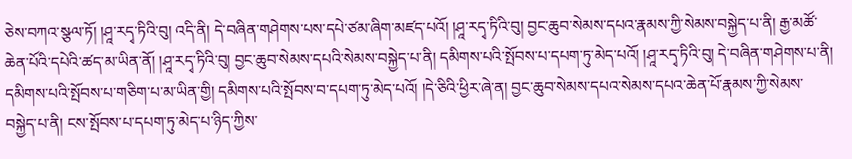ཅེས་བཀའ་སྩལ་ཏོ། །ཤཱ་རདྭ་ཏིའི་བུ། འདི་ནི། དེ་བཞིན་གཤེགས་པས་དཔེ་ཙམ་ཞིག་མཛད་པའོ། །ཤཱ་རདྭ་ཏིའི་བུ། བྱང་ཆུབ་སེམས་དཔའ་རྣམས་ཀྱི་སེམས་བསྐྱེད་པ་ནི། རྒྱ་མཚོ་ཆེན་པོའི་དཔེའི་ཚད་མ་ཡིན་ནོ། །ཤཱ་རདྭ་ཏིའི་བུ། བྱང་ཆུབ་སེམས་དཔའི་སེམས་བསྐྱེད་པ་ནི། དམིགས་པའི་སྤོབས་པ་དཔག་ཏུ་མེད་པའོ། །ཤཱ་རདྭ་ཏིའི་བུ། དེ་བཞིན་གཤེགས་པ་ནི། དམིགས་པའི་སྤོབས་པ་གཅིག་པ་མ་ཡིན་གྱི། དམིགས་པའི་སྤོབས་བ་དཔག་ཏུ་མེད་པའོ། །དེ་ཅིའི་ཕྱིར་ཞེ་ན། བྱང་ཆུབ་སེམས་དཔའ་སེམས་དཔའ་ཆེན་པོ་རྣམས་ཀྱི་སེམས་བསྐྱེད་པ་ནི། ངས་སྤོབས་པ་དཔག་ཏུ་མེད་པ་ཉིད་ཀྱིས་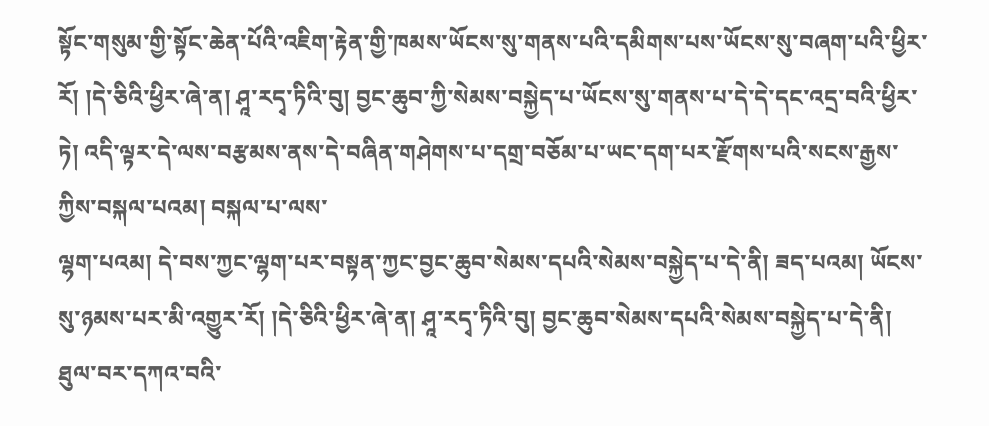སྟོང་གསུམ་གྱི་སྟོང་ཆེན་པོའི་འཇིག་རྟེན་གྱི་ཁམས་ཡོངས་སུ་གནས་པའི་དམིགས་པས་ཡོངས་སུ་བཞག་པའི་ཕྱིར་རོ། །དེ་ཅིའི་ཕྱིར་ཞེ་ན། ཤཱ་རདྭ་ཏིའི་བུ། བྱང་ཆུབ་ཀྱི་སེམས་བསྐྱེད་པ་ཡོངས་སུ་གནས་པ་དེ་དེ་དང་འདྲ་བའི་ཕྱིར་ཏེ། འདི་ལྟར་དེ་ལས་བརྩམས་ནས་དེ་བཞིན་གཤེགས་པ་དགྲ་བཅོམ་པ་ཡང་དག་པར་རྫོགས་པའི་སངས་རྒྱས་ཀྱིས་བསྐལ་པའམ། བསྐལ་པ་ལས་
ལྷག་པའམ། དེ་བས་ཀྱང་ལྷག་པར་བསྟན་ཀྱང་བྱང་ཆུབ་སེམས་དཔའི་སེམས་བསྐྱེད་པ་དེ་ནི། ཟད་པའམ། ཡོངས་སུ་ཉམས་པར་མི་འགྱུར་རོ། །དེ་ཅིའི་ཕྱིར་ཞེ་ན། ཤཱ་རདྭ་ཏིའི་བུ། བྱང་ཆུབ་སེམས་དཔའི་སེམས་བསྐྱེད་པ་དེ་ནི། ཐུལ་བར་དཀའ་བའི་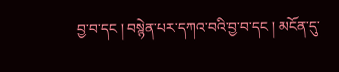བྱ་བ་དང ། བསྙེན་པར་དཀའ་བའི་བྱ་བ་དང ། མངོན་དུ་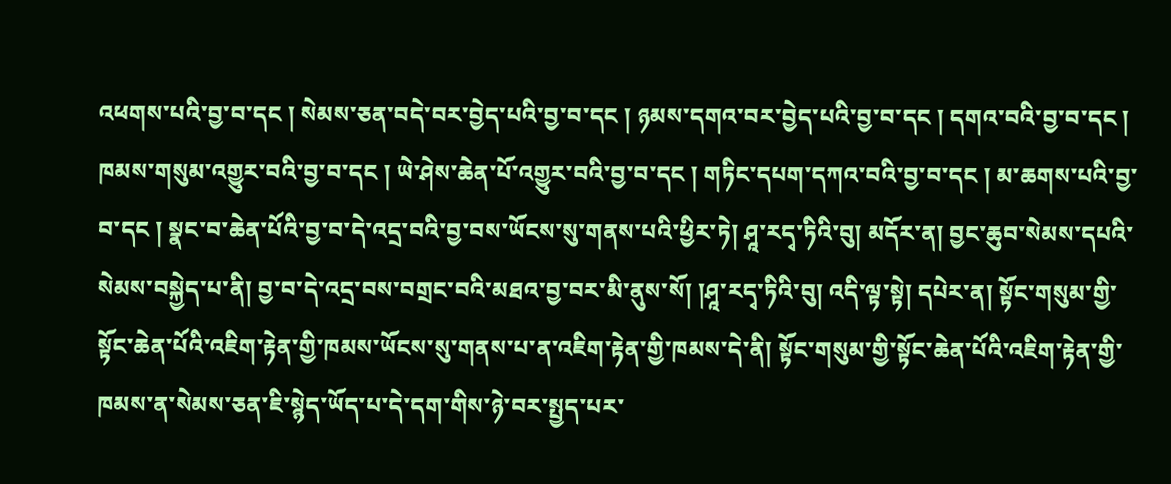འཕགས་པའི་བྱ་བ་དང ། སེམས་ཅན་བདེ་བར་བྱེད་པའི་བྱ་བ་དང ། ཉམས་དགའ་བར་བྱེད་པའི་བྱ་བ་དང ། དགའ་བའི་བྱ་བ་དང ། ཁམས་གསུམ་འགྱུར་བའི་བྱ་བ་དང ། ཡེ་ཤེས་ཆེན་པོ་འགྱུར་བའི་བྱ་བ་དང ། གཏིང་དཔག་དཀའ་བའི་བྱ་བ་དང ། མ་ཆགས་པའི་བྱ་བ་དང ། སྣང་བ་ཆེན་པོའི་བྱ་བ་དེ་འདྲ་བའི་བྱ་བས་ཡོངས་སུ་གནས་པའི་ཕྱིར་ཏེ། ཤཱ་རདྭ་ཏིའི་བུ། མདོར་ན། བྱང་ཆུབ་སེམས་དཔའི་སེམས་བསྐྱེད་པ་ནི། བྱ་བ་དེ་འདྲ་བས་བགྲང་བའི་མཐའ་བྱ་བར་མི་ནུས་སོ། །ཤཱ་རདྭ་ཏིའི་བུ། འདི་ལྟ་སྟེ། དཔེར་ན། སྟོང་གསུམ་གྱི་སྟོང་ཆེན་པོའི་འཇིག་རྟེན་གྱི་ཁམས་ཡོངས་སུ་གནས་པ་ན་འཇིག་རྟེན་གྱི་ཁམས་དེ་ནི། སྟོང་གསུམ་གྱི་སྟོང་ཆེན་པོའི་འཇིག་རྟེན་གྱི་ཁམས་ན་སེམས་ཅན་ཇི་སྙེད་ཡོད་པ་དེ་དག་གིས་ཉེ་བར་སྤྱད་པར་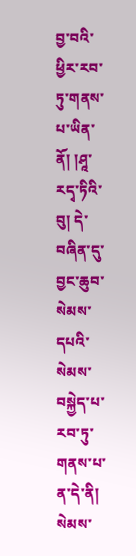བྱ་བའི་ཕྱིར་རབ་ཏུ་གནས་པ་ཡིན་ནོ། །ཤཱ་རདྭ་ཏིའི་བུ། དེ་བཞིན་དུ་བྱང་ཆུབ་སེམས་དཔའི་སེམས་བསྐྱེད་པ་རབ་ཏུ་གནས་པ་ན་དེ་ནི། སེམས་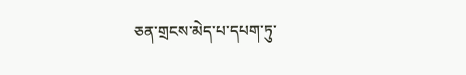ཅན་གྲངས་མེད་པ་དཔག་ཏུ་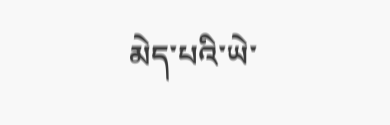མེད་པའི་ཡེ་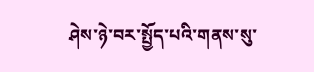ཤེས་ཉེ་བར་སྤྱོད་པའི་གནས་སུ་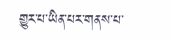གྱུར་པ་ཡིན་པར་གནས་པ་